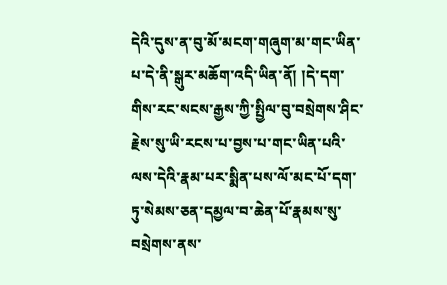དེའི་དུས་ན་བུ་མོ་མངག་གཞུག་མ་གང་ཡིན་པ་དེ་ནི་སྒུར་མཆོག་འདི་ཡིན་ནོ། །དེ་དག་གིས་རང་སངས་རྒྱས་ཀྱི་སྤྱིལ་བུ་བསྲེགས་ཤིང་རྗེས་སུ་ཡི་རངས་པ་བྱས་པ་གང་ཡིན་པའི་ལས་དེའི་རྣམ་པར་སྨིན་པས་ལོ་མང་པོ་དག་ཏུ་སེམས་ཅན་དམྱལ་བ་ཆེན་པོ་རྣམས་སུ་བསྲེགས་ནས་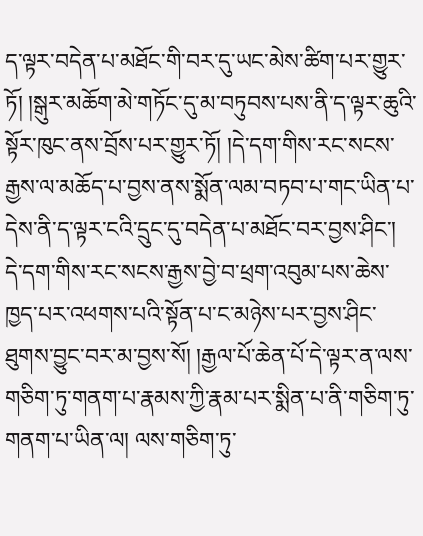ད་ལྟར་བདེན་པ་མཐོང་གི་བར་དུ་ཡང་མེས་ཚིག་པར་གྱུར་ཏོ། །སྒུར་མཆོག་མེ་གཏོང་དུ་མ་བཏུབས་པས་ནི་ད་ལྟར་ཆུའི་སྟོར་ཁུང་ནས་བྲོས་པར་གྱུར་ཏོ། །དེ་དག་གིས་རང་སངས་རྒྱས་ལ་མཆོད་པ་བྱས་ནས་སྨོན་ལམ་བཏབ་པ་གང་ཡིན་པ་དེས་ནི་ད་ལྟར་ངའི་དྲུང་དུ་བདེན་པ་མཐོང་བར་བྱས་ཤིང་། དེ་དག་གིས་རང་སངས་རྒྱས་བྱེ་བ་ཕྲག་འབུམ་པས་ཆེས་ཁྱད་པར་འཕགས་པའི་སྟོན་པ་ང་མཉེས་པར་བྱས་ཤིང་ཐུགས་བྱུང་བར་མ་བྱས་སོ། །རྒྱལ་པོ་ཆེན་པོ་དེ་ལྟར་ན་ལས་གཅིག་ཏུ་གནག་པ་རྣམས་ཀྱི་རྣམ་པར་སྨིན་པ་ནི་གཅིག་ཏུ་གནག་པ་ཡིན་ལ། ལས་གཅིག་ཏུ་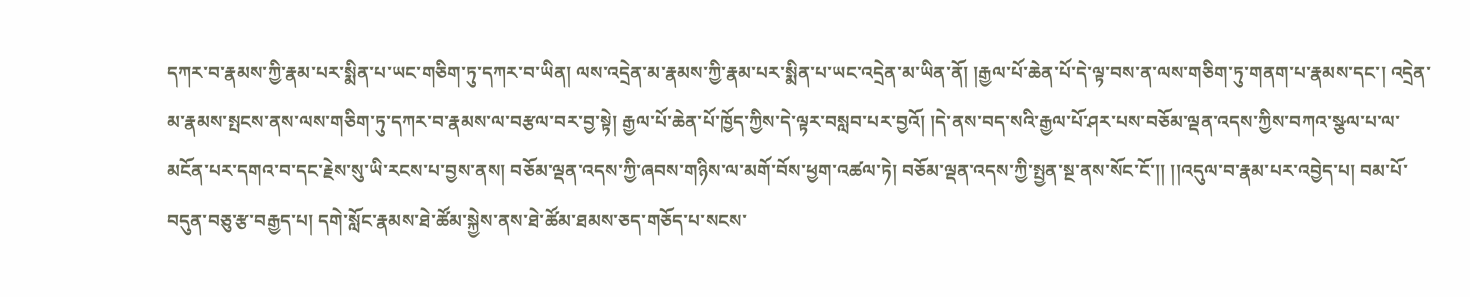དཀར་བ་རྣམས་ཀྱི་རྣམ་པར་སྨིན་པ་ཡང་གཅིག་ཏུ་དཀར་བ་ཡིན། ལས་འདྲེན་མ་རྣམས་ཀྱི་རྣམ་པར་སྨིན་པ་ཡང་འདྲེན་མ་ཡིན་ནོ། །རྒྱལ་པོ་ཆེན་པོ་དེ་ལྟ་བས་ན་ལས་གཅིག་ཏུ་གནག་པ་རྣམས་དང་། འདྲེན་མ་རྣམས་སྤངས་ནས་ལས་གཅིག་ཏུ་དཀར་བ་རྣམས་ལ་བརྩལ་བར་བྱ་སྟེ། རྒྱལ་པོ་ཆེན་པོ་ཁྱོད་ཀྱིས་དེ་ལྟར་བསླབ་པར་བྱའོ། །དེ་ནས་བད་སའི་རྒྱལ་པོ་ཤར་པས་བཅོམ་ལྡན་འདས་ཀྱིས་བཀའ་སྩལ་པ་ལ་མངོན་པར་དགའ་བ་དང་རྗེས་སུ་ཡི་རངས་པ་བྱས་ནས། བཅོམ་ལྡན་འདས་ཀྱི་ཞབས་གཉིས་ལ་མགོ་བོས་ཕྱག་འཚལ་ཏེ། བཅོམ་ལྡན་འདས་ཀྱི་སྤྱན་སྔ་ནས་སོང་ངོ་།། །།འདུལ་བ་རྣམ་པར་འབྱེད་པ། བམ་པོ་བདུན་བཅུ་རྩ་བརྒྱད་པ། དགེ་སློང་རྣམས་ཐེ་ཚོམ་སྐྱེས་ནས་ཐེ་ཚོམ་ཐམས་ཅད་གཅོད་པ་སངས་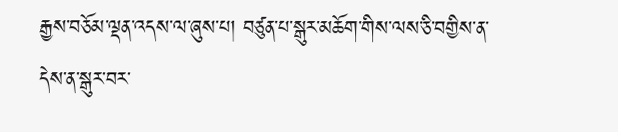རྒྱས་བཅོམ་ལྡན་འདས་ལ་ཞུས་པ། བཙུན་པ་སྒུར་མཆོག་གིས་ལས་ཅི་བགྱིས་ན་དེས་ན་སྒུར་བར་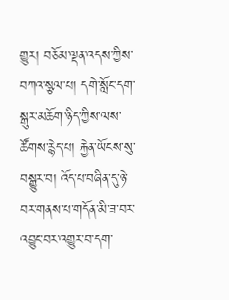གྱུར། བཅོམ་ལྡན་འདས་ཀྱིས་བཀའ་སྩལ་པ། དགེ་སློང་དག་སྒུར་མཆོག་ཉིད་ཀྱིས་ལས་ཚོགས་རྙེད་པ། རྐྱེན་ཡོངས་སུ་བསྒྱུར་བ། འོད་པ་བཞིན་དུ་ཉེ་བར་གནས་པ་གདོན་མི་ཟ་བར་འབྱུང་བར་འགྱུར་བ་དག་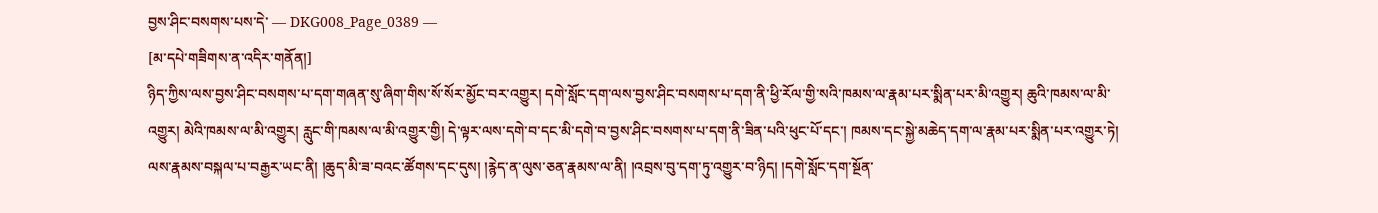བྱས་ཤིང་བསགས་པས་དེ་ ― DKG008_Page_0389 ―
[མ་དཔེ་གཟིགས་ན་འདིར་གནོན།]
ཉིད་ཀྱིས་ལས་བྱས་ཤིང་བསགས་པ་དག་གཞན་སུ་ཞིག་གིས་སོ་སོར་མྱོང་བར་འགྱུར། དགེ་སློང་དག་ལས་བྱས་ཤིང་བསགས་པ་དག་ནི་ཕྱི་རོལ་གྱི་སའི་ཁམས་ལ་རྣམ་པར་སྨིན་པར་མི་འགྱུར། ཆུའི་ཁམས་ལ་མི་འགྱུར། མེའི་ཁམས་ལ་མི་འགྱུར། རླུང་གི་ཁམས་ལ་མི་འགྱུར་གྱི། དེ་ལྟར་ལས་དགེ་བ་དང་མི་དགེ་བ་བྱས་ཤིང་བསགས་པ་དག་ནི་ཟིན་པའི་ཕུང་པོ་དང་། ཁམས་དང་སྐྱེ་མཆེད་དག་ལ་རྣམ་པར་སྨིན་པར་འགྱུར་ཏེ། ལས་རྣམས་བསྐལ་པ་བརྒྱར་ཡང་ནི། །ཆུད་མི་ཟ་བའང་ཚོགས་དང་དུས། །རྙེད་ན་ལུས་ཅན་རྣམས་ལ་ནི། །འབྲས་བུ་དག་ཏུ་འགྱུར་བ་ཉིད། །དགེ་སློང་དག་སྔོན་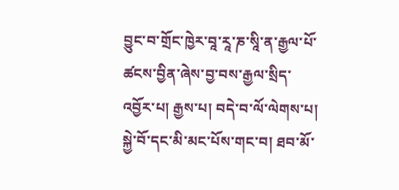བྱུང་བ་གྲོང་ཁྱེར་བཱ་རཱ་ཎ་སཱི་ན་རྒྱལ་པོ་ཚངས་བྱིན་ཞེས་བྱ་བས་རྒྱལ་སྲིད་འབྱོར་པ། རྒྱས་པ། བདེ་བ་ལོ་ལེགས་པ། སྐྱེ་བོ་དང་མི་མང་པོས་གང་བ། ཐབ་མོ་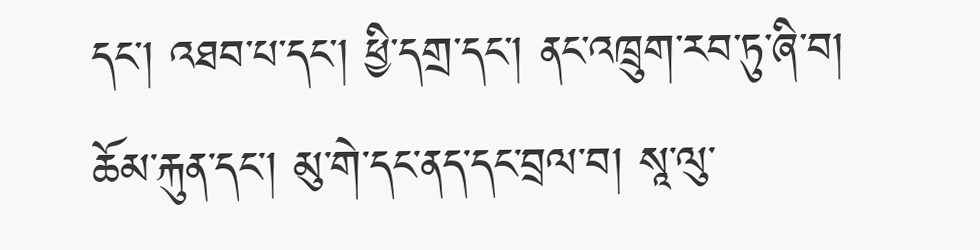དང་། འཐབ་པ་དང་། ཕྱི་དགྲ་དང་། ནང་འཁྲུག་རབ་ཏུ་ཞི་བ། ཆོམ་རྐུན་དང་། མུ་གེ་དང་ནད་དང་བྲལ་བ། སཱ་ལུ་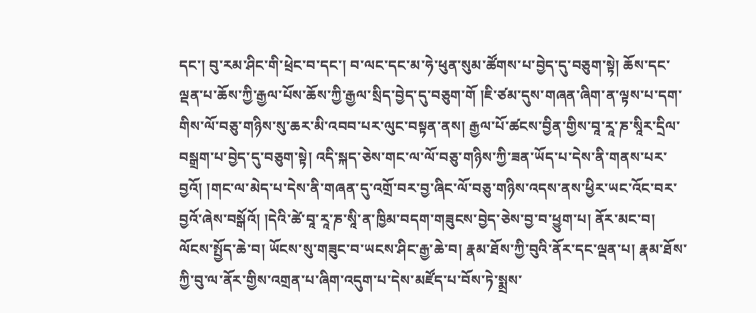དང་། བུ་རམ་ཤིང་གི་ཕྲེང་བ་དང་། བ་ལང་དང་མ་ཧེ་ཕུན་སུམ་ཚོགས་པ་བྱེད་དུ་བཅུག་སྟེ། ཆོས་དང་ལྡན་པ་ཆོས་ཀྱི་རྒྱལ་པོས་ཆོས་ཀྱི་རྒྱལ་སྲིད་བྱེད་དུ་བཅུག་གོ །ཇི་ཙམ་དུས་གཞན་ཞིག་ན་ལྟས་པ་དག་གིས་ལོ་བཅུ་གཉིས་སུ་ཆར་མི་འབབ་པར་ལུང་བསྟན་ནས། རྒྱལ་པོ་ཚངས་བྱིན་གྱིས་བཱ་རཱ་ཎ་སཱིར་དྲིལ་བསྒྲག་པ་བྱེད་དུ་བཅུག་སྟེ། འདི་སྐད་ཅེས་གང་ལ་ལོ་བཅུ་གཉིས་ཀྱི་ཟན་ཡོད་པ་དེས་ནི་གནས་པར་བྱའོ། །གང་ལ་མེད་པ་དེས་ནི་གཞན་དུ་འགྲོ་བར་བྱ་ཞིང་ལོ་བཅུ་གཉིས་འདས་ནས་ཕྱིར་ཡང་འོང་བར་བྱའོ་ཞེས་བསྒོའོ། །དེའི་ཚེ་བཱ་རཱ་ཎ་སཱི་ན་ཁྱིམ་བདག་གཟུངས་བྱེད་ཅེས་བྱ་བ་ཕྱུག་པ། ནོར་མང་བ། ལོངས་སྤྱོད་ཆེ་བ། ཡོངས་སུ་གཟུང་བ་ཡངས་ཤིང་རྒྱ་ཆེ་བ། རྣམ་ཐོས་ཀྱི་བུའི་ནོར་དང་ལྡན་པ། རྣམ་ཐོས་ཀྱི་བུ་ལ་ནོར་གྱིས་འགྲན་པ་ཞིག་འདུག་པ་དེས་མཛོད་པ་བོས་ཏེ་སྨྲས་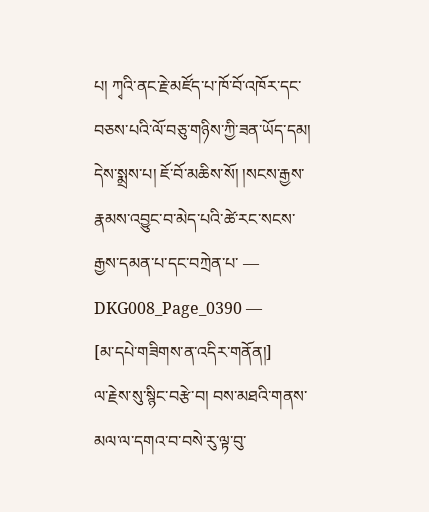པ། ཀྭའི་ནང་རྗེ་མཛོད་པ་ཁོ་བོ་འཁོར་དང་བཅས་པའི་ལོ་བཅུ་གཉིས་ཀྱི་ཟན་ཡོད་དམ། དེས་སྨྲས་པ། ཇོ་བོ་མཆིས་སོ། །སངས་རྒྱས་རྣམས་འབྱུང་བ་མེད་པའི་ཚེ་རང་སངས་རྒྱས་དམན་པ་དང་བཀྲེན་པ་ ― DKG008_Page_0390 ―
[མ་དཔེ་གཟིགས་ན་འདིར་གནོན།]
ལ་རྗེས་སུ་སྙིང་བརྩེ་བ། བས་མཐའི་གནས་མལ་ལ་དགའ་བ་བསེ་རུ་ལྟ་བུ་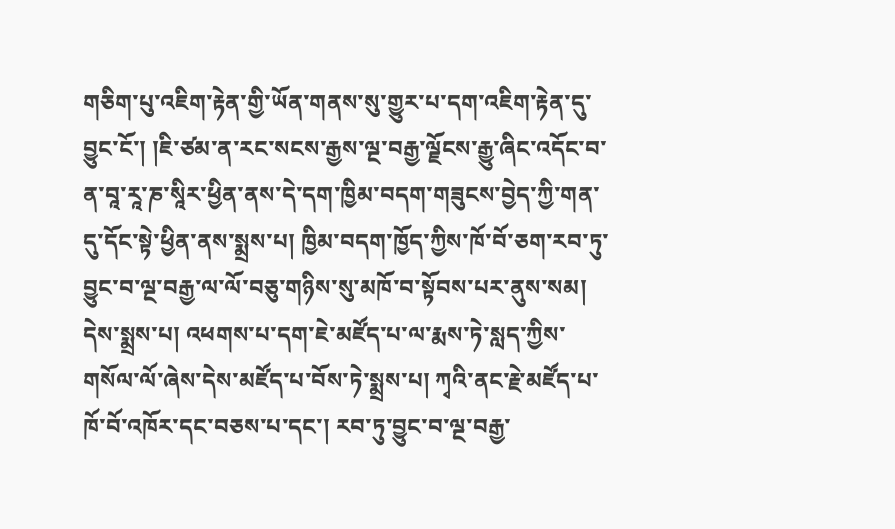གཅིག་པུ་འཇིག་རྟེན་གྱི་ཡོན་གནས་སུ་གྱུར་པ་དག་འཇིག་རྟེན་དུ་བྱུང་ངོ་། །ཇི་ཙམ་ན་རང་སངས་རྒྱས་ལྔ་བརྒྱ་ལྗོངས་རྒྱུ་ཞིང་འདོང་བ་ན་བཱ་རཱ་ཎ་སཱིར་ཕྱིན་ནས་དེ་དག་ཁྱིམ་བདག་གཟུངས་བྱེད་ཀྱི་གན་དུ་དོང་སྟེ་ཕྱིན་ནས་སྨྲས་པ། ཁྱིམ་བདག་ཁྱོད་ཀྱིས་ཁོ་བོ་ཅག་རབ་ཏུ་བྱུང་བ་ལྔ་བརྒྱ་ལ་ལོ་བཅུ་གཉིས་སུ་མཁོ་བ་སྟོབས་པར་ནུས་སམ། དེས་སྨྲས་པ། འཕགས་པ་དག་ཇེ་མཛོད་པ་ལ་རྨས་ཏེ་སླད་ཀྱིས་གསོལ་ལོ་ཞེས་དེས་མཛོད་པ་བོས་ཏེ་སྨྲས་པ། ཀྭའི་ནང་རྗེ་མཛོད་པ་ཁོ་བོ་འཁོར་དང་བཅས་པ་དང་། རབ་ཏུ་བྱུང་བ་ལྔ་བརྒྱ་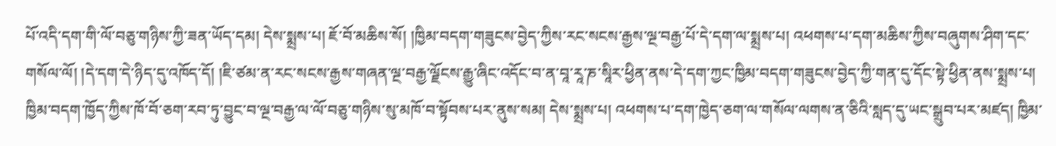པོ་འདི་དག་གི་ལོ་བཅུ་གཉིས་ཀྱི་ཟན་ཡོད་དམ། དེས་སྨྲས་པ། ཇོ་བོ་མཆིས་སོ། །ཁྱིམ་བདག་གཟུངས་བྱེད་ཀྱིས་རང་སངས་རྒྱས་ལྔ་བརྒྱ་པོ་དེ་དག་ལ་སྨྲས་པ། འཕགས་པ་དག་མཆིས་ཀྱིས་བཞུགས་ཤིག་དང་གསོལ་ལོ། །དེ་དག་དེ་ཉིད་དུ་འཁོད་དོ། །ཇི་ཙམ་ན་རང་སངས་རྒྱས་གཞན་ལྔ་བརྒྱ་ལྗོངས་རྒྱུ་ཞིང་འདོང་བ་ན་བཱ་རཱ་ཎ་སཱིར་ཕྱིན་ནས་དེ་དག་ཀྱང་ཁྱིམ་བདག་གཟུངས་བྱེད་ཀྱི་གན་དུ་དོང་སྟེ་ཕྱིན་ནས་སྨྲས་པ། ཁྱིམ་བདག་ཁྱོད་ཀྱིས་ཁོ་བོ་ཅག་རབ་ཏུ་བྱུང་བ་ལྔ་བརྒྱ་ལ་ལོ་བཅུ་གཉིས་སུ་མཁོ་བ་སྟོབས་པར་ནུས་སམ། དེས་སྨྲས་པ། འཕགས་པ་དག་ཁྱེད་ཅག་ལ་གསོལ་ལགས་ན་ཅིའི་སླད་དུ་ཡང་སྒྲུབ་པར་མཛད། ཁྱིམ་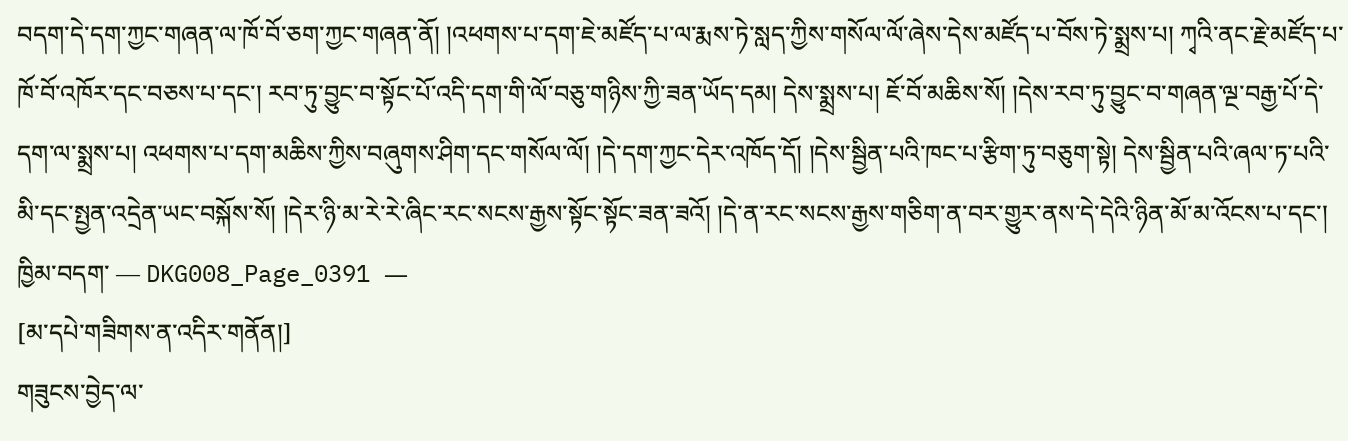བདག་དེ་དག་ཀྱང་གཞན་ལ་ཁོ་བོ་ཅག་ཀྱང་གཞན་ནོ། །འཕགས་པ་དག་ཇེ་མཛོད་པ་ལ་རྨས་ཏེ་སླད་ཀྱིས་གསོལ་ལོ་ཞེས་དེས་མཛོད་པ་བོས་ཏེ་སྨྲས་པ། ཀྭའི་ནང་རྗེ་མཛོད་པ་ཁོ་བོ་འཁོར་དང་བཅས་པ་དང་། རབ་ཏུ་བྱུང་བ་སྟོང་པོ་འདི་དག་གི་ལོ་བཅུ་གཉིས་ཀྱི་ཟན་ཡོད་དམ། དེས་སྨྲས་པ། ཇོ་བོ་མཆིས་སོ། །དེས་རབ་ཏུ་བྱུང་བ་གཞན་ལྔ་བརྒྱ་པོ་དེ་དག་ལ་སྨྲས་པ། འཕགས་པ་དག་མཆིས་ཀྱིས་བཞུགས་ཤིག་དང་གསོལ་ལོ། །དེ་དག་ཀྱང་དེར་འཁོད་དོ། །དེས་སྦྱིན་པའི་ཁང་པ་རྩིག་ཏུ་བཅུག་སྟེ། དེས་སྦྱིན་པའི་ཞལ་ཏ་པའི་མི་དང་སྤྱན་འདྲེན་ཡང་བསྐོས་སོ། །དེར་ཉི་མ་རེ་རེ་ཞིང་རང་སངས་རྒྱས་སྟོང་སྟོང་ཟན་ཟའོ། །དེ་ན་རང་སངས་རྒྱས་གཅིག་ན་བར་གྱུར་ནས་དེ་དེའི་ཉིན་མོ་མ་འོངས་པ་དང་། ཁྱིམ་བདག་ ― DKG008_Page_0391 ―
[མ་དཔེ་གཟིགས་ན་འདིར་གནོན།]
གཟུངས་བྱེད་ལ་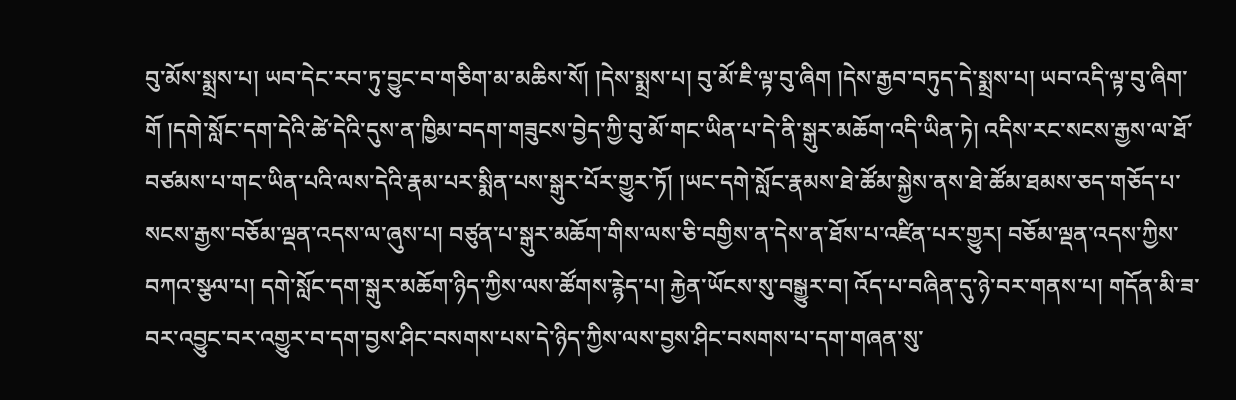བུ་མོས་སྨྲས་པ། ཡབ་དེང་རབ་ཏུ་བྱུང་བ་གཅིག་མ་མཆིས་སོ། །དེས་སྨྲས་པ། བུ་མོ་ཇི་ལྟ་བུ་ཞིག །དེས་རྒྱབ་བཏུད་དེ་སྨྲས་པ། ཡབ་འདི་ལྟ་བུ་ཞིག་གོ །དགེ་སློང་དག་དེའི་ཚེ་དེའི་དུས་ན་ཁྱིམ་བདག་གཟུངས་བྱེད་ཀྱི་བུ་མོ་གང་ཡིན་པ་དེ་ནི་སྒུར་མཆོག་འདི་ཡིན་ཏེ། འདིས་རང་སངས་རྒྱས་ལ་ཐོ་བཙམས་པ་གང་ཡིན་པའི་ལས་དེའི་རྣམ་པར་སྨིན་པས་སྒུར་པོར་གྱུར་ཏོ། །ཡང་དགེ་སློང་རྣམས་ཐེ་ཚོམ་སྐྱེས་ནས་ཐེ་ཚོམ་ཐམས་ཅད་གཅོད་པ་སངས་རྒྱས་བཅོམ་ལྡན་འདས་ལ་ཞུས་པ། བཙུན་པ་སྒུར་མཆོག་གིས་ལས་ཅི་བགྱིས་ན་དེས་ན་ཐོས་པ་འཛིན་པར་གྱུར། བཅོམ་ལྡན་འདས་ཀྱིས་བཀའ་སྩལ་པ། དགེ་སློང་དག་སྒུར་མཆོག་ཉིད་ཀྱིས་ལས་ཚོགས་རྙེད་པ། རྐྱེན་ཡོངས་སུ་བསྒྱུར་བ། འོད་པ་བཞིན་དུ་ཉེ་བར་གནས་པ། གདོན་མི་ཟ་བར་འབྱུང་བར་འགྱུར་བ་དག་བྱས་ཤིང་བསགས་པས་དེ་ཉིད་ཀྱིས་ལས་བྱས་ཤིང་བསགས་པ་དག་གཞན་སུ་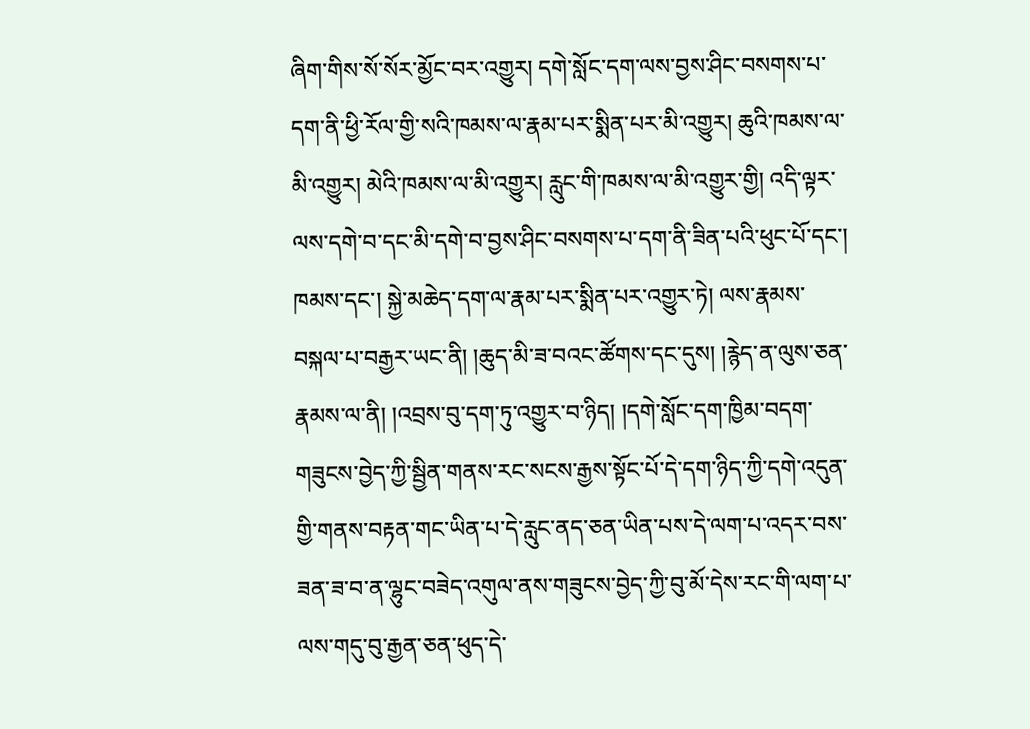ཞིག་གིས་སོ་སོར་མྱོང་བར་འགྱུར། དགེ་སློང་དག་ལས་བྱས་ཤིང་བསགས་པ་དག་ནི་ཕྱི་རོལ་གྱི་སའི་ཁམས་ལ་རྣམ་པར་སྨིན་པར་མི་འགྱུར། ཆུའི་ཁམས་ལ་མི་འགྱུར། མེའི་ཁམས་ལ་མི་འགྱུར། རླུང་གི་ཁམས་ལ་མི་འགྱུར་གྱི། འདི་ལྟར་ལས་དགེ་བ་དང་མི་དགེ་བ་བྱས་ཤིང་བསགས་པ་དག་ནི་ཟིན་པའི་ཕུང་པོ་དང་། ཁམས་དང་། སྐྱེ་མཆེད་དག་ལ་རྣམ་པར་སྨིན་པར་འགྱུར་ཏེ། ལས་རྣམས་བསྐལ་པ་བརྒྱར་ཡང་ནི། །ཆུད་མི་ཟ་བའང་ཚོགས་དང་དུས། །རྙེད་ན་ལུས་ཅན་རྣམས་ལ་ནི། །འབྲས་བུ་དག་ཏུ་འགྱུར་བ་ཉིད། །དགེ་སློང་དག་ཁྱིམ་བདག་གཟུངས་བྱེད་ཀྱི་སྦྱིན་གནས་རང་སངས་རྒྱས་སྟོང་པོ་དེ་དག་ཉིད་ཀྱི་དགེ་འདུན་གྱི་གནས་བརྟན་གང་ཡིན་པ་དེ་རླུང་ནད་ཅན་ཡིན་པས་དེ་ལག་པ་འདར་བས་ཟན་ཟ་བ་ན་ལྷུང་བཟེད་འགུལ་ནས་གཟུངས་བྱེད་ཀྱི་བུ་མོ་དེས་རང་གི་ལག་པ་ལས་གདུ་བུ་རྒྱན་ཅན་ཕུད་དེ་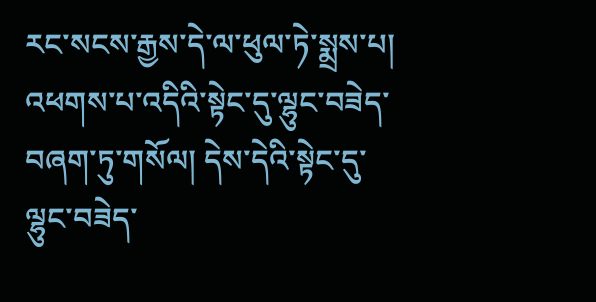རང་སངས་རྒྱས་དེ་ལ་ཕུལ་ཏེ་སྨྲས་པ། འཕགས་པ་འདིའི་སྟེང་དུ་ལྷུང་བཟེད་བཞག་ཏུ་གསོལ། དེས་དེའི་སྟེང་དུ་ལྷུང་བཟེད་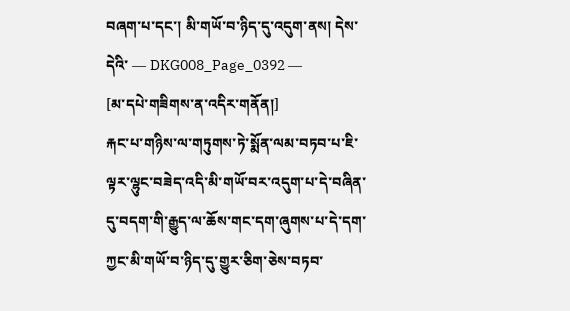བཞག་པ་དང་། མི་གཡོ་བ་ཉིད་དུ་འདུག་ནས། དེས་དེའི་ ― DKG008_Page_0392 ―
[མ་དཔེ་གཟིགས་ན་འདིར་གནོན།]
རྐང་པ་གཉིས་ལ་གཏུགས་ཏེ་སྨོན་ལམ་བཏབ་པ་ཇི་ལྟར་ལྷུང་བཟེད་འདི་མི་གཡོ་བར་འདུག་པ་དེ་བཞིན་དུ་བདག་གི་རྒྱུད་ལ་ཆོས་གང་དག་ཞུགས་པ་དེ་དག་ཀྱང་མི་གཡོ་བ་ཉིད་དུ་གྱུར་ཅིག་ཅེས་བཏབ་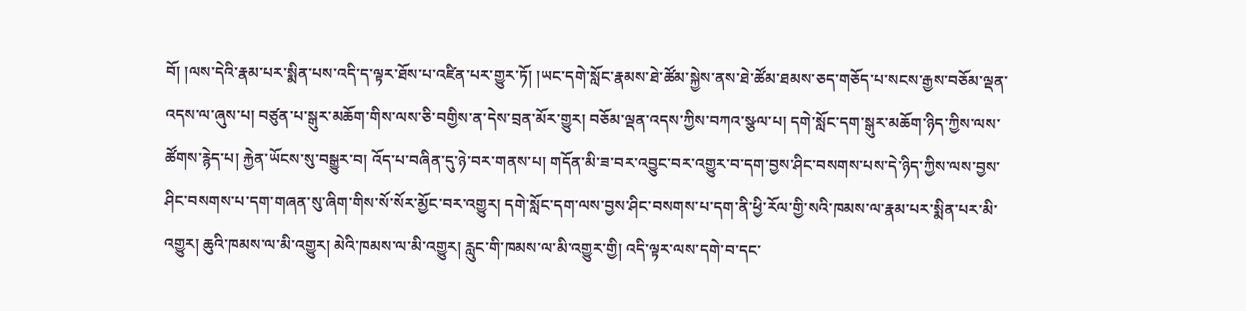བོ། །ལས་དེའི་རྣམ་པར་སྨིན་པས་འདི་ད་ལྟར་ཐོས་པ་འཛིན་པར་གྱུར་ཏོ། །ཡང་དགེ་སློང་རྣམས་ཐེ་ཚོམ་སྐྱེས་ནས་ཐེ་ཚོམ་ཐམས་ཅད་གཅོད་པ་སངས་རྒྱས་བཅོམ་ལྡན་འདས་ལ་ཞུས་པ། བཙུན་པ་སྒུར་མཆོག་གིས་ལས་ཅི་བགྱིས་ན་དེས་བྲན་མོར་གྱུར། བཅོམ་ལྡན་འདས་ཀྱིས་བཀའ་སྩལ་པ། དགེ་སློང་དག་སྒུར་མཆོག་ཉིད་ཀྱིས་ལས་ཚོགས་རྙེད་པ། རྐྱེན་ཡོངས་སུ་བསྒྱུར་བ། འོད་པ་བཞིན་དུ་ཉེ་བར་གནས་པ། གདོན་མི་ཟ་བར་འབྱུང་བར་འགྱུར་བ་དག་བྱས་ཤིང་བསགས་པས་དེ་ཉིད་ཀྱིས་ལས་བྱས་ཤིང་བསགས་པ་དག་གཞན་སུ་ཞིག་གིས་སོ་སོར་མྱོང་བར་འགྱུར། དགེ་སློང་དག་ལས་བྱས་ཤིང་བསགས་པ་དག་ནི་ཕྱི་རོལ་གྱི་སའི་ཁམས་ལ་རྣམ་པར་སྨིན་པར་མི་འགྱུར། ཆུའི་ཁམས་ལ་མི་འགྱུར། མེའི་ཁམས་ལ་མི་འགྱུར། རླུང་གི་ཁམས་ལ་མི་འགྱུར་གྱི། འདི་ལྟར་ལས་དགེ་བ་དང་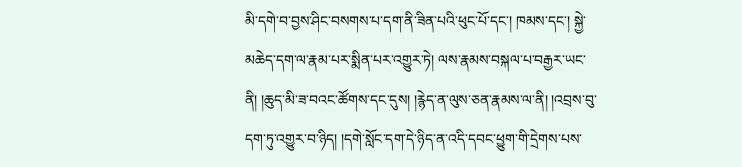མི་དགེ་བ་བྱས་ཤིང་བསགས་པ་དག་ནི་ཟིན་པའི་ཕུང་པོ་དང་། ཁམས་དང་། སྐྱེ་མཆེད་དག་ལ་རྣམ་པར་སྨིན་པར་འགྱུར་ཏེ། ལས་རྣམས་བསྐལ་པ་བརྒྱར་ཡང་ནི། །ཆུད་མི་ཟ་བའང་ཚོགས་དང་དུས། །རྙེད་ན་ལུས་ཅན་རྣམས་ལ་ནི། །འབྲས་བུ་དག་ཏུ་འགྱུར་བ་ཉིད། །དགེ་སློང་དག་དེ་ཉིད་ན་འདི་དབང་ཕྱུག་གི་དྲེགས་པས་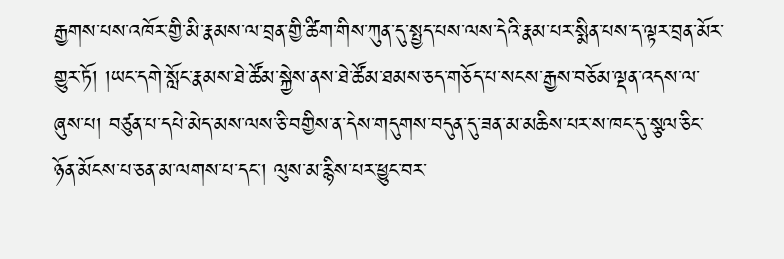རྒྱགས་པས་འཁོར་གྱི་མི་རྣམས་ལ་བྲན་གྱི་ཚིག་གིས་ཀུན་དུ་སྤྱད་པས་ལས་དེའི་རྣམ་པར་སྨིན་པས་ད་ལྟར་བྲན་མོར་གྱུར་ཏོ། །ཡང་དགེ་སློང་རྣམས་ཐེ་ཚོམ་སྐྱེས་ནས་ཐེ་ཚོམ་ཐམས་ཅད་གཅོད་པ་སངས་རྒྱས་བཅོམ་ལྡན་འདས་ལ་ཞུས་པ། བཙུན་པ་དཔེ་མེད་མས་ལས་ཅི་བགྱིས་ན་དེས་གདུགས་བདུན་དུ་ཟན་མ་མཆིས་པར་ས་ཁང་དུ་སྩལ་ཅིང་ཉོན་མོངས་པ་ཅན་མ་ལགས་པ་དང་། ལུས་མ་རྙིས་པར་ཕྱུང་བར་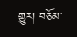གྱུར། བཅོམ་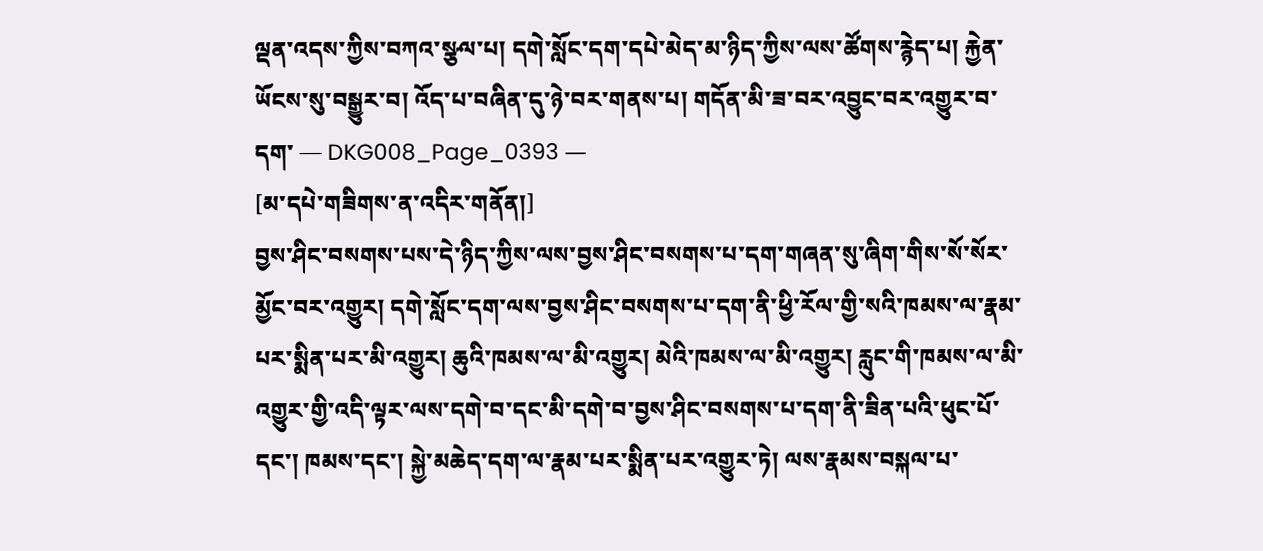ལྡན་འདས་ཀྱིས་བཀའ་སྩལ་པ། དགེ་སློང་དག་དཔེ་མེད་མ་ཉིད་ཀྱིས་ལས་ཚོགས་རྙེད་པ། རྐྱེན་ཡོངས་སུ་བསྒྱུར་བ། འོད་པ་བཞིན་དུ་ཉེ་བར་གནས་པ། གདོན་མི་ཟ་བར་འབྱུང་བར་འགྱུར་བ་དག་ ― DKG008_Page_0393 ―
[མ་དཔེ་གཟིགས་ན་འདིར་གནོན།]
བྱས་ཤིང་བསགས་པས་དེ་ཉིད་ཀྱིས་ལས་བྱས་ཤིང་བསགས་པ་དག་གཞན་སུ་ཞིག་གིས་སོ་སོར་མྱོང་བར་འགྱུར། དགེ་སློང་དག་ལས་བྱས་ཤིང་བསགས་པ་དག་ནི་ཕྱི་རོལ་གྱི་སའི་ཁམས་ལ་རྣམ་པར་སྨིན་པར་མི་འགྱུར། ཆུའི་ཁམས་ལ་མི་འགྱུར། མེའི་ཁམས་ལ་མི་འགྱུར། རླུང་གི་ཁམས་ལ་མི་འགྱུར་གྱི་འདི་ལྟར་ལས་དགེ་བ་དང་མི་དགེ་བ་བྱས་ཤིང་བསགས་པ་དག་ནི་ཟིན་པའི་ཕུང་པོ་དང་། ཁམས་དང་། སྐྱེ་མཆེད་དག་ལ་རྣམ་པར་སྨིན་པར་འགྱུར་ཏེ། ལས་རྣམས་བསྐལ་པ་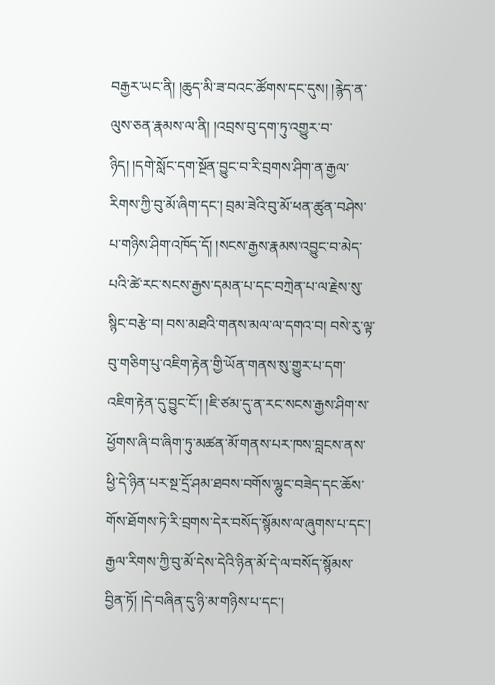བརྒྱར་ཡང་ནི། །ཆུད་མི་ཟ་བའང་ཚོགས་དང་དུས། །རྙེད་ན་ལུས་ཅན་རྣམས་ལ་ནི། །འབྲས་བུ་དག་ཏུ་འགྱུར་བ་ཉིད། །དགེ་སློང་དག་སྔོན་བྱུང་བ་རི་བྲགས་ཤིག་ན་རྒྱལ་རིགས་ཀྱི་བུ་མོ་ཞིག་དང་། བྲམ་ཟེའི་བུ་མོ་ཕན་ཚུན་བཤེས་པ་གཉིས་ཤིག་འཁོད་དོ། །སངས་རྒྱས་རྣམས་འབྱུང་བ་མེད་པའི་ཚེ་རང་སངས་རྒྱས་དམན་པ་དང་བཀྲེན་པ་ལ་རྗེས་སུ་སྙིང་བརྩེ་བ། བས་མཐའི་གནས་མལ་ལ་དགའ་བ། བསེ་རུ་ལྟ་བུ་གཅིག་པུ་འཇིག་རྟེན་གྱི་ཡོན་གནས་སུ་གྱུར་པ་དག་འཇིག་རྟེན་དུ་བྱུང་ངོ་། །ཇི་ཙམ་དུ་ན་རང་སངས་རྒྱས་ཤིག་ས་ཕྱོགས་ཞི་བ་ཞིག་ཏུ་མཚན་མོ་གནས་པར་ཁས་བླངས་ནས་ཕྱི་དེ་ཉིན་པར་སྔ་དྲོ་ཤམ་ཐབས་བགོས་ལྷུང་བཟེད་དང་ཆོས་གོས་ཐོགས་ཏེ་རི་བྲགས་དེར་བསོད་སྙོམས་ལ་ཞུགས་པ་དང་། རྒྱལ་རིགས་ཀྱི་བུ་མོ་དེས་དེའི་ཉིན་མོ་དེ་ལ་བསོད་སྙོམས་བྱིན་ཏོ། །དེ་བཞིན་དུ་ཉི་མ་གཉིས་པ་དང་།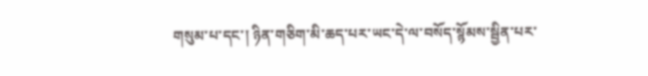གསུམ་པ་དང་། ཉིན་གཅིག་མི་ཆད་པར་ཡང་དེ་ལ་བསོད་སྙོམས་སྦྱིན་པར་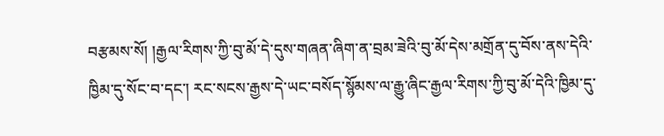བརྩམས་སོ། །རྒྱལ་རིགས་ཀྱི་བུ་མོ་དེ་དུས་གཞན་ཞིག་ན་བྲམ་ཟེའི་བུ་མོ་དེས་མགྲོན་དུ་བོས་ནས་དེའི་ཁྱིམ་དུ་སོང་བ་དང་། རང་སངས་རྒྱས་དེ་ཡང་བསོད་སྙོམས་ལ་རྒྱུ་ཞིང་རྒྱལ་རིགས་ཀྱི་བུ་མོ་དེའི་ཁྱིམ་དུ་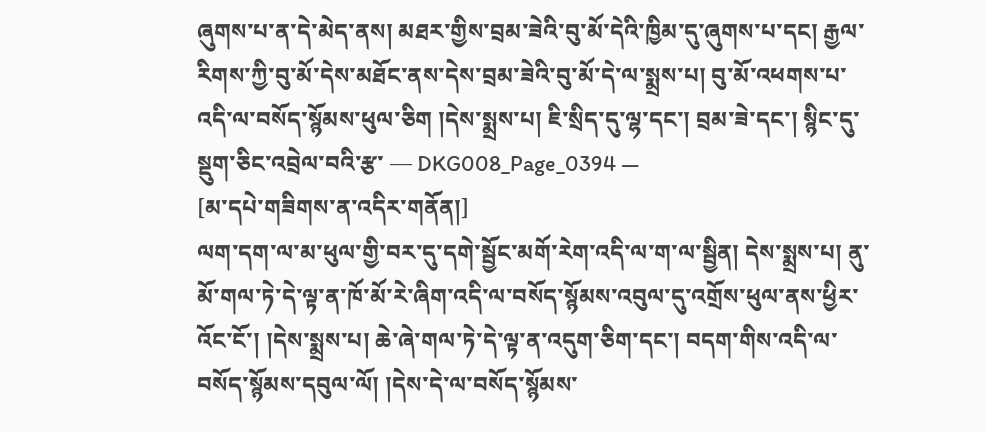ཞུགས་པ་ན་དེ་མེད་ནས། མཐར་གྱིས་བྲམ་ཟེའི་བུ་མོ་དེའི་ཁྱིམ་དུ་ཞུགས་པ་དང། རྒྱལ་རིགས་ཀྱི་བུ་མོ་དེས་མཐོང་ནས་དེས་བྲམ་ཟེའི་བུ་མོ་དེ་ལ་སྨྲས་པ། བུ་མོ་འཕགས་པ་འདི་ལ་བསོད་སྙོམས་ཕུལ་ཅིག །དེས་སྨྲས་པ། ཇི་སྲིད་དུ་ལྷ་དང་། བྲམ་ཟེ་དང་། སྙིང་དུ་སྡུག་ཅིང་འབྲེལ་བའི་རྩ་ ― DKG008_Page_0394 ―
[མ་དཔེ་གཟིགས་ན་འདིར་གནོན།]
ལག་དག་ལ་མ་ཕུལ་གྱི་བར་དུ་དགེ་སྦྱོང་མགོ་རེག་འདི་ལ་ག་ལ་སྦྱིན། དེས་སྨྲས་པ། ནུ་མོ་གལ་ཏེ་དེ་ལྟ་ན་ཁོ་མོ་རེ་ཞིག་འདི་ལ་བསོད་སྙོམས་འབུལ་དུ་འགྲོས་ཕུལ་ནས་ཕྱིར་འོང་ངོ་། །དེས་སྨྲས་པ། ཆེ་ཞེ་གལ་ཏེ་དེ་ལྟ་ན་འདུག་ཅིག་དང་། བདག་གིས་འདི་ལ་བསོད་སྙོམས་དབུལ་ལོ། །དེས་དེ་ལ་བསོད་སྙོམས་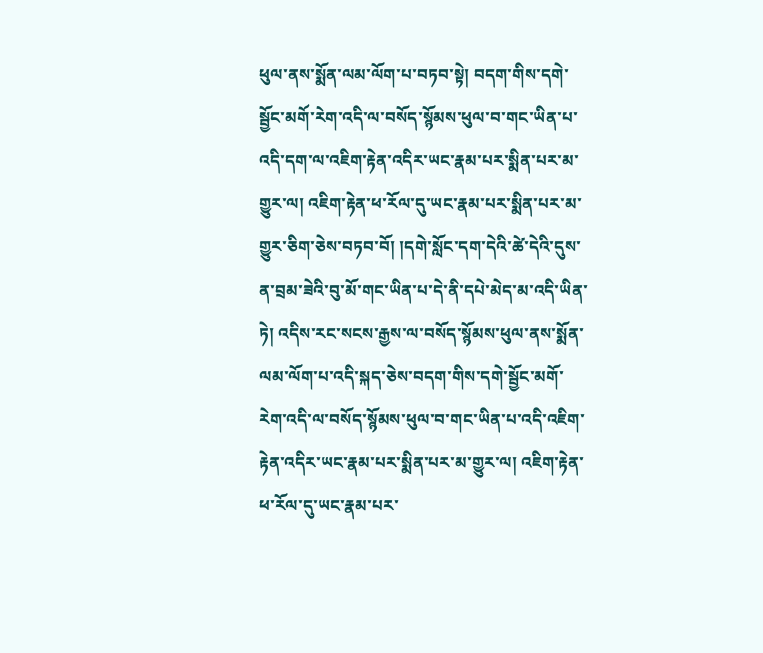ཕུལ་ནས་སྨོན་ལམ་ལོག་པ་བཏབ་སྟེ། བདག་གིས་དགེ་སྦྱོང་མགོ་རེག་འདི་ལ་བསོད་སྙོམས་ཕུལ་བ་གང་ཡིན་པ་འདི་དག་ལ་འཇིག་རྟེན་འདིར་ཡང་རྣམ་པར་སྨིན་པར་མ་གྱུར་ལ། འཇིག་རྟེན་ཕ་རོལ་དུ་ཡང་རྣམ་པར་སྨིན་པར་མ་གྱུར་ཅིག་ཅེས་བཏབ་བོ། །དགེ་སློང་དག་དེའི་ཚེ་དེའི་དུས་ན་བྲམ་ཟེའི་བུ་མོ་གང་ཡིན་པ་དེ་ནི་དཔེ་མེད་མ་འདི་ཡིན་ཏེ། འདིས་རང་སངས་རྒྱས་ལ་བསོད་སྙོམས་ཕུལ་ནས་སྨོན་ལམ་ལོག་པ་འདི་སྐད་ཅེས་བདག་གིས་དགེ་སྦྱོང་མགོ་རེག་འདི་ལ་བསོད་སྙོམས་ཕུལ་བ་གང་ཡིན་པ་འདི་འཇིག་རྟེན་འདིར་ཡང་རྣམ་པར་སྨིན་པར་མ་གྱུར་ལ། འཇིག་རྟེན་ཕ་རོལ་དུ་ཡང་རྣམ་པར་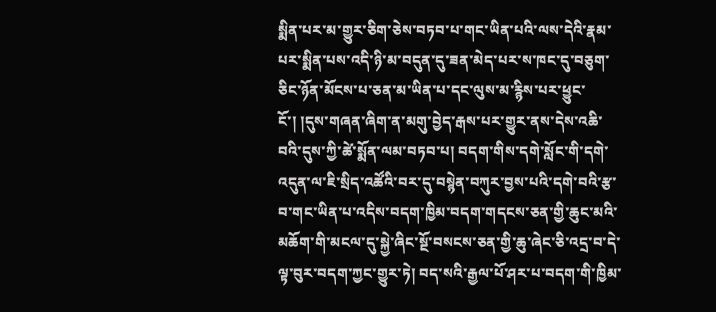སྨིན་པར་མ་གྱུར་ཅིག་ཅེས་བཏབ་པ་གང་ཡིན་པའི་ལས་དེའི་རྣམ་པར་སྨིན་པས་འདི་ཉི་མ་བདུན་དུ་ཟན་མེད་པར་ས་ཁང་དུ་བཅུག་ཅིང་ཉོན་མོངས་པ་ཅན་མ་ཡིན་པ་དང་ལུས་མ་རྙིས་པར་ཕྱུང་ངོ་། །དུས་གཞན་ཞིག་ན་མགུ་བྱེད་རྒས་པར་གྱུར་ནས་དེས་འཆི་བའི་དུས་ཀྱི་ཚེ་སྨོན་ལམ་བཏབ་པ། བདག་གིས་དགེ་སློང་གི་དགེ་འདུན་ལ་ཇི་སྲིད་འཚོའི་བར་དུ་བསྙེན་བཀུར་བྱས་པའི་དགེ་བའི་རྩ་བ་གང་ཡིན་པ་འདིས་བདག་ཁྱིམ་བདག་གདངས་ཅན་གྱི་ཆུང་མའི་མཆོག་གི་མངལ་དུ་སྐྱེ་ཞིང་སྔོ་བསངས་ཅན་གྱི་ཆུ་ཞེང་ཅི་འདྲ་བ་དེ་ལྟ་བུར་བདག་ཀྱང་གྱུར་ཏེ། བད་སའི་རྒྱལ་པོ་ཤར་པ་བདག་གི་ཁྱིམ་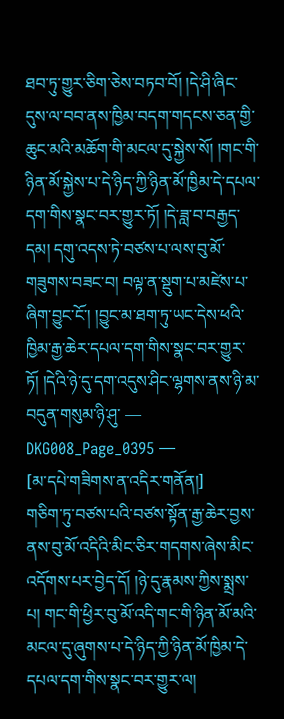ཐབ་ཏུ་གྱུར་ཅིག་ཅེས་བཏབ་བོ། །དེ་ཤི་ཞིང་དུས་ལ་བབ་ནས་ཁྱིམ་བདག་གདངས་ཅན་གྱི་ཆུང་མའི་མཆོག་གི་མངལ་དུ་སྐྱེས་སོ། །གང་གི་ཉིན་མོ་སྐྱེས་པ་དེ་ཉིད་ཀྱི་ཉིན་མོ་ཁྱིམ་དེ་དཔལ་དག་གིས་སྣང་བར་གྱུར་ཏོ། །དེ་ཟླ་བ་བརྒྱད་དམ། དགུ་འདས་ཏེ་བཙས་པ་ལས་བུ་མོ་གཟུགས་བཟང་བ། བལྟ་ན་སྡུག་པ་མཛེས་པ་ཞིག་བྱུང་ངོ་། །བྱུང་མ་ཐག་ཏུ་ཡང་དེས་ཕའི་ཁྱིམ་རྒྱ་ཆེར་དཔལ་དག་གིས་སྣང་བར་གྱུར་ཏོ། །དེའི་ཉེ་དུ་དག་འདུས་ཤིང་ལྷགས་ནས་ཉི་མ་བདུན་གསུམ་ཉི་ཤུ་ ― DKG008_Page_0395 ―
[མ་དཔེ་གཟིགས་ན་འདིར་གནོན།]
གཅིག་ཏུ་བཙས་པའི་བཙས་སྟོན་རྒྱ་ཆེར་བྱས་ནས་བུ་མོ་འདིའི་མིང་ཅིར་གདགས་ཞེས་མིང་འདོགས་པར་བྱེད་དོ། །ཉེ་དུ་རྣམས་ཀྱིས་སྨྲས་པ། གང་གི་ཕྱིར་བུ་མོ་འདི་གང་གི་ཉིན་མོ་མའི་མངལ་དུ་ཞུགས་པ་དེ་ཉིད་ཀྱི་ཉིན་མོ་ཁྱིམ་དེ་དཔལ་དག་གིས་སྣང་བར་གྱུར་ལ།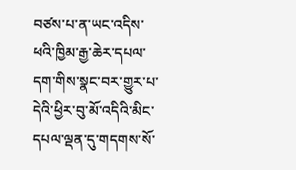བཙས་པ་ན་ཡང་འདིས་ཕའི་ཁྱིམ་རྒྱ་ཆེར་དཔལ་དག་གིས་སྣང་བར་གྱུར་པ་དེའི་ཕྱིར་བུ་མོ་འདིའི་མིང་དཔལ་ལྡན་དུ་གདགས་སོ་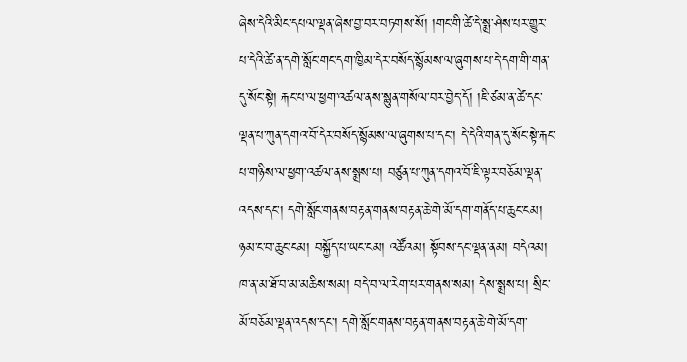ཞེས་དེའི་མིང་དཔལ་ལྡན་ཞེས་བྱ་བར་བཏགས་སོ། །གང་གི་ཚེ་དེ་སྨྲ་ཤེས་པར་གྱུར་པ་དེའི་ཚེ་ན་དགེ་སློང་གང་དག་ཁྱིམ་དེར་བསོད་སྙོམས་ལ་ཞུགས་པ་དེ་དག་གི་གན་དུ་སོང་སྟེ། རྐང་པ་ལ་ཕྱག་འཚལ་ནས་སྙུན་གསོལ་བར་བྱེད་དོ། །ཇི་ཙམ་ན་ཚེ་དང་ལྡན་པ་ཀུན་དགའ་བོ་དེར་བསོད་སྙོམས་ལ་ཞུགས་པ་དང་། དེ་དེའི་གན་དུ་སོང་སྟེ་རྐང་པ་གཉིས་ལ་ཕྱག་འཚལ་ནས་སྨྲས་པ། བཙུན་པ་ཀུན་དགའ་བོ་ཇི་ལྟར་བཅོམ་ལྡན་འདས་དང་། དགེ་སློང་གནས་བརྟན་གནས་བརྟན་ཆེ་གེ་མོ་དག་གནོད་པ་ཆུང་ངམ། ཉམ་ང་བ་ཆུང་ངམ། བསྐྱོད་པ་ཡང་ངམ། འཚོའམ། སྟོབས་དང་ལྡན་ནམ། བདེའམ། ཁ་ན་མ་ཐོ་བ་མ་མཆིས་སམ། བདེ་བ་ལ་རེག་པར་གནས་སམ། དེས་སྨྲས་པ། སྲིང་མོ་བཅོམ་ལྡན་འདས་དང་། དགེ་སློང་གནས་བརྟན་གནས་བརྟན་ཆེ་གེ་མོ་དག་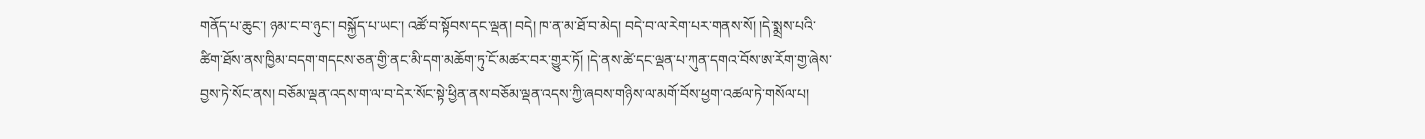གནོད་པ་ཆུང་། ཉམ་ང་བ་ཉུང་། བསྐྱོད་པ་ཡང་། འཚོ་བ་སྟོབས་དང་ལྡན། བདེ། ཁ་ན་མ་ཐོ་བ་མེད། བདེ་བ་ལ་རེག་པར་གནས་སོ། །དེ་སྨྲས་པའི་ཚིག་ཐོས་ནས་ཁྱིམ་བདག་གདངས་ཅན་གྱི་ནང་མི་དག་མཆོག་ཏུ་ངོ་མཚར་བར་གྱུར་ཏོ། །དེ་ནས་ཚེ་དང་ལྡན་པ་ཀུན་དགའ་བོས་ཨ་རོག་གྱ་ཞེས་བྱས་ཏེ་སོང་ནས། བཅོམ་ལྡན་འདས་ག་ལ་བ་དེར་སོང་སྟེ་ཕྱིན་ནས་བཅོམ་ལྡན་འདས་ཀྱི་ཞབས་གཉིས་ལ་མགོ་བོས་ཕྱག་འཚལ་ཏེ་གསོལ་པ།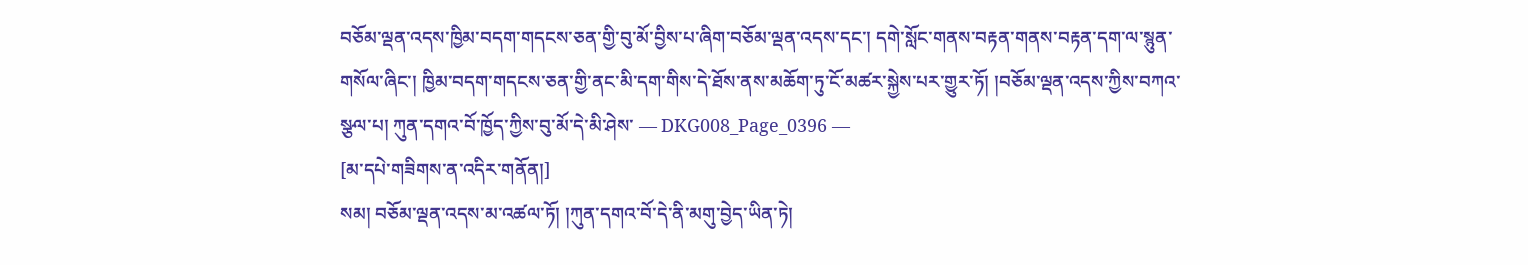བཅོམ་ལྡན་འདས་ཁྱིམ་བདག་གདངས་ཅན་གྱི་བུ་མོ་བྱིས་པ་ཞིག་བཅོམ་ལྡན་འདས་དང་། དགེ་སློང་གནས་བརྟན་གནས་བརྟན་དག་ལ་སྙུན་གསོལ་ཞིང་། ཁྱིམ་བདག་གདངས་ཅན་གྱི་ནང་མི་དག་གིས་དེ་ཐོས་ནས་མཆོག་ཏུ་ངོ་མཚར་སྐྱེས་པར་གྱུར་ཏོ། །བཅོམ་ལྡན་འདས་ཀྱིས་བཀའ་སྩལ་པ། ཀུན་དགའ་བོ་ཁྱོད་ཀྱིས་བུ་མོ་དེ་མི་ཤེས་ ― DKG008_Page_0396 ―
[མ་དཔེ་གཟིགས་ན་འདིར་གནོན།]
སམ། བཅོམ་ལྡན་འདས་མ་འཚལ་ཏོ། །ཀུན་དགའ་བོ་དེ་ནི་མགུ་བྱེད་ཡིན་ཏེ།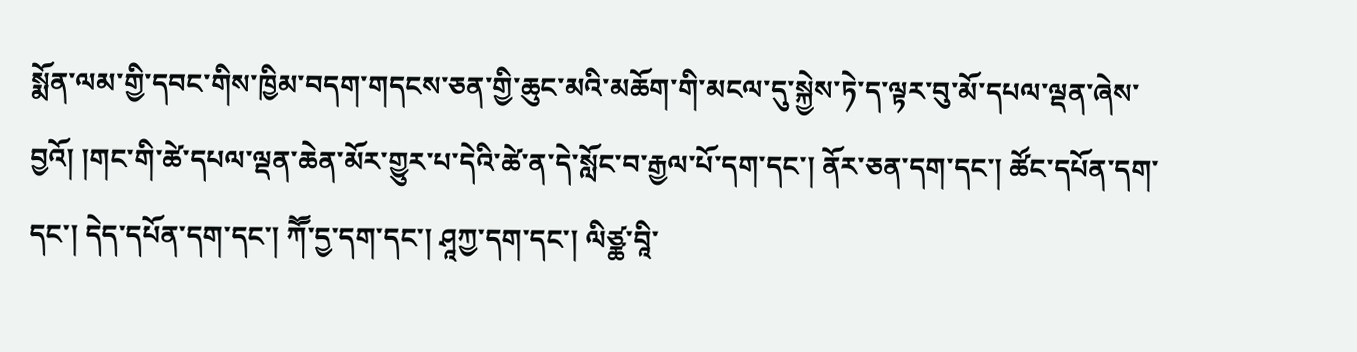སྨོན་ལམ་གྱི་དབང་གིས་ཁྱིམ་བདག་གདངས་ཅན་གྱི་ཆུང་མའི་མཆོག་གི་མངལ་དུ་སྐྱེས་ཏེ་ད་ལྟར་བུ་མོ་དཔལ་ལྡན་ཞེས་བྱའོ། །གང་གི་ཚེ་དཔལ་ལྡན་ཆེན་མོར་གྱུར་པ་དེའི་ཚེ་ན་དེ་སློང་བ་རྒྱལ་པོ་དག་དང་། ནོར་ཅན་དག་དང་། ཚོང་དཔོན་དག་དང་། དེད་དཔོན་དག་དང་། ཀཽ་དྱ་དག་དང་། ཤཱཀྱ་དག་དང་། ལིཙྪ་བཱི་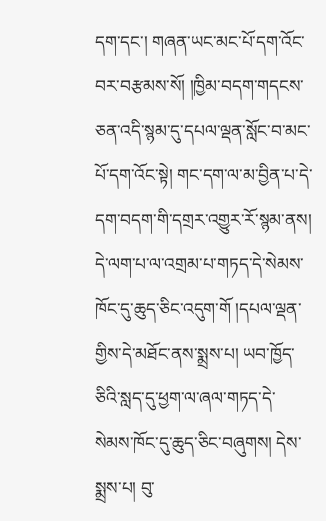དག་དང་། གཞན་ཡང་མང་པོ་དག་འོང་བར་བརྩམས་སོ། །ཁྱིམ་བདག་གདངས་ཅན་འདི་སྙམ་དུ་དཔལ་ལྡན་སློང་བ་མང་པོ་དག་འོང་སྟེ། གང་དག་ལ་མ་བྱིན་པ་དེ་དག་བདག་གི་དགྲར་འགྱུར་རོ་སྙམ་ནས། དེ་ལག་པ་ལ་འགྲམ་པ་གཏད་དེ་སེམས་ཁོང་དུ་ཆུད་ཅིང་འདུག་གོ །དཔལ་ལྡན་གྱིས་དེ་མཐོང་ནས་སྨྲས་པ། ཡབ་ཁྱོད་ཅིའི་སླད་དུ་ཕྱག་ལ་ཞལ་གཏད་དེ་སེམས་ཁོང་དུ་ཆུད་ཅིང་བཞུགས། དེས་སྨྲས་པ། བུ་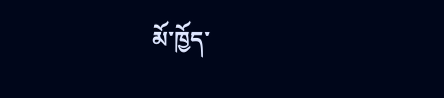མོ་ཁྱོད་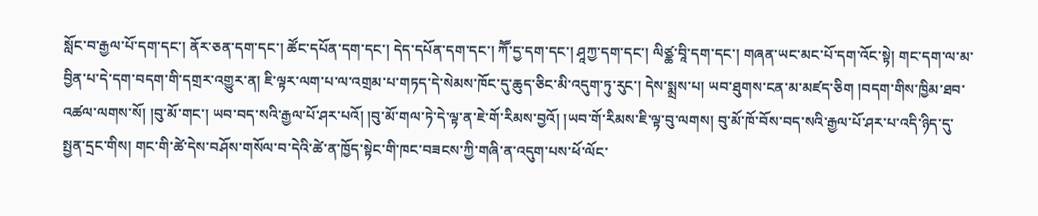སློང་བ་རྒྱལ་པོ་དག་དང་། ནོར་ཅན་དག་དང་། ཚོང་དཔོན་དག་དང་། དེད་དཔོན་དག་དང་། ཀཽ་དྱ་དག་དང་། ཤཱཀྱ་དག་དང་། ལིཙྪ་བཱི་དག་དང་། གཞན་ཡང་མང་པོ་དག་འོང་སྟེ། གང་དག་ལ་མ་བྱིན་པ་དེ་དག་བདག་གི་དགྲར་འགྱུར་ན། ཇི་ལྟར་ལག་པ་ལ་འགྲམ་པ་གཏད་དེ་སེམས་ཁོང་དུ་ཆུད་ཅིང་མི་འདུག་ཏུ་རུང་། དེས་སྨྲས་པ། ཡབ་ཐུགས་ངན་མ་མཛད་ཅིག །བདག་གིས་ཁྱིམ་ཐབ་འཚལ་ལགས་སོ། །བུ་མོ་གང་། ཡབ་བད་སའི་རྒྱལ་པོ་ཤར་པའོ། །བུ་མོ་གལ་ཏེ་དེ་ལྟ་ན་ཇེ་གོ་རིམས་བྱའོ། །ཡབ་གོ་རིམས་ཇི་ལྟ་བུ་ལགས། བུ་མོ་ཁོ་བོས་བད་སའི་རྒྱལ་པོ་ཤར་པ་འདི་ཉིད་དུ་སྤྱན་དྲང་གིས། གང་གི་ཚེ་དེས་བཤོས་གསོལ་བ་དེའི་ཚེ་ན་ཁྱོད་སྟེང་གི་ཁང་བཟངས་ཀྱི་གཞི་ན་འདུག་པས་ཕོ་ལོང་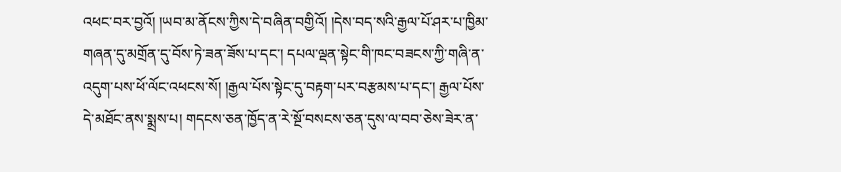འཕང་བར་བྱའོ། །ཡབ་མ་ནོངས་ཀྱིས་དེ་བཞིན་བགྱིའོ། །དེས་བད་སའི་རྒྱལ་པོ་ཤར་པ་ཁྱིམ་གཞན་དུ་མགྲོན་དུ་བོས་ཏེ་ཟན་ཟོས་པ་དང་། དཔལ་ལྡན་སྟེང་གི་ཁང་བཟངས་ཀྱི་གཞི་ན་འདུག་པས་ཕོ་ལོང་འཕངས་སོ། །རྒྱལ་པོས་སྟེང་དུ་བརྟག་པར་བརྩམས་པ་དང་། རྒྱལ་པོས་དེ་མཐོང་ནས་སྨྲས་པ། གདངས་ཅན་ཁྱོད་ན་རེ་སྔོ་བསངས་ཅན་དུས་ལ་བབ་ཅེས་ཟེར་ན་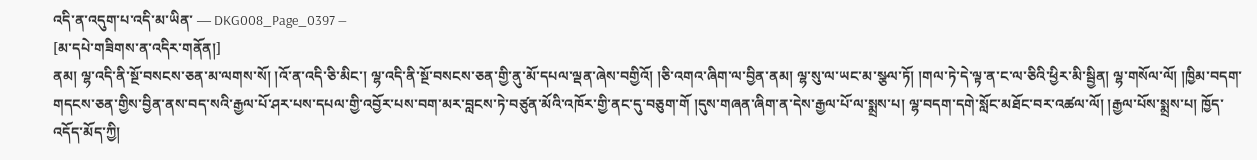འདི་ན་འདུག་པ་འདི་མ་ཡིན་ ― DKG008_Page_0397 ―
[མ་དཔེ་གཟིགས་ན་འདིར་གནོན།]
ནམ། ལྷ་འདི་ནི་སྔོ་བསངས་ཅན་མ་ལགས་སོ། །འོ་ན་འདི་ཅི་མིང་། ལྷ་འདི་ནི་སྔོ་བསངས་ཅན་གྱི་ནུ་མོ་དཔལ་ལྡན་ཞེས་བགྱིའོ། །ཅི་འགའ་ཞིག་ལ་བྱིན་ནམ། ལྷ་སུ་ལ་ཡང་མ་སྩལ་ཏོ། །གལ་ཏེ་དེ་ལྟ་ན་ང་ལ་ཅིའི་ཕྱིར་མི་སྦྱིན། ལྷ་གསོལ་ལོ། །ཁྱིམ་བདག་གདངས་ཅན་གྱིས་བྱིན་ནས་བད་སའི་རྒྱལ་པོ་ཤར་པས་དཔལ་གྱི་འབྱོར་པས་བག་མར་བླངས་ཏེ་བཙུན་མོའི་འཁོར་གྱི་ནང་དུ་བཅུག་གོ །དུས་གཞན་ཞིག་ན་དེས་རྒྱལ་པོ་ལ་སྨྲས་པ། ལྷ་བདག་དགེ་སློང་མཐོང་བར་འཚལ་ལོ། །རྒྱལ་པོས་སྨྲས་པ། ཁྱོད་འདོད་མོད་ཀྱི།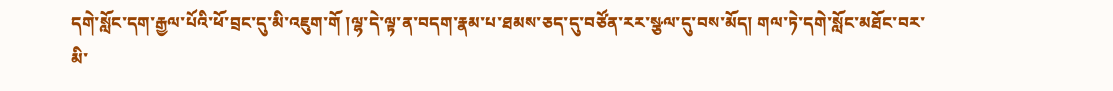དགེ་སློང་དག་རྒྱལ་པོའི་ཕོ་བྲང་དུ་མི་འཇུག་གོ །ལྷ་དེ་ལྟ་ན་བདག་རྣམ་པ་ཐམས་ཅད་དུ་བཙོན་རར་སྩལ་དུ་བས་མོད། གལ་ཏེ་དགེ་སློང་མཐོང་བར་མི་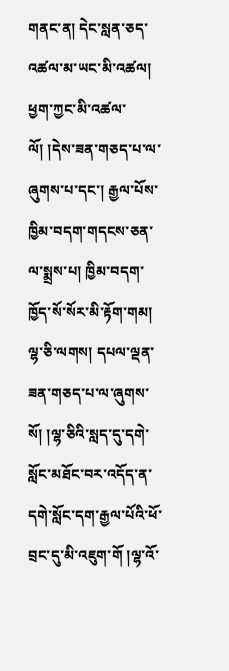གནང་ན། དེང་སླན་ཅད་འཚལ་མ་ཡང་མི་འཚལ། ཕྱག་ཀྱང་མི་འཚལ་ལོ། །དེས་ཟན་གཅད་པ་ལ་ཞུགས་པ་དང་། རྒྱལ་པོས་ཁྱིམ་བདག་གདངས་ཅན་ལ་སྨྲས་པ། ཁྱིམ་བདག་ཁྱོད་སོ་སོར་མི་རྟོག་གམ། ལྷ་ཅི་ལགས། དཔལ་ལྡན་ཟན་གཅད་པ་ལ་ཞུགས་སོ། །ལྷ་ཅིའི་སླད་དུ་དགེ་སློང་མཐོང་བར་འདོད་ན་དགེ་སློང་དག་རྒྱལ་པོའི་ཕོ་བྲང་དུ་མི་འཇུག་གོ །ལྷ་འོ་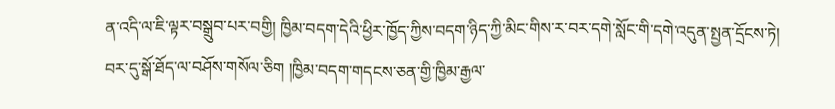ན་འདི་ལ་ཇི་ལྟར་བསྒྲུབ་པར་བགྱི། ཁྱིམ་བདག་དེའི་ཕྱིར་ཁྱོད་ཀྱིས་བདག་ཉིད་ཀྱི་མིང་གིས་ར་བར་དགེ་སློང་གི་དགེ་འདུན་སྤྱན་དྲོངས་ཏེ། བར་དུ་སྒོ་ཐོད་ལ་བཤོས་གསོལ་ཅིག །ཁྱིམ་བདག་གདངས་ཅན་གྱི་ཁྱིམ་རྒྱལ་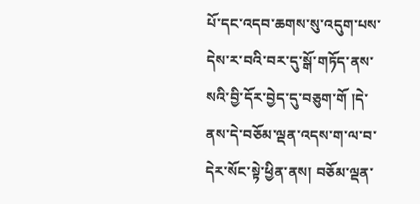པོ་དང་འདབ་ཆགས་སུ་འདུག་པས་དེས་ར་བའི་བར་དུ་སྒོ་གཏོད་ནས་སའི་བྱི་དོར་བྱེད་དུ་བཅུག་གོ །དེ་ནས་དེ་བཅོམ་ལྡན་འདས་ག་ལ་བ་དེར་སོང་སྟེ་ཕྱིན་ནས། བཅོམ་ལྡན་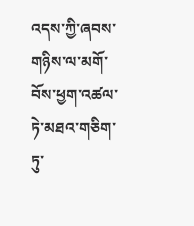འདས་ཀྱི་ཞབས་གཉིས་ལ་མགོ་བོས་ཕྱག་འཚལ་ཏེ་མཐའ་གཅིག་ཏུ་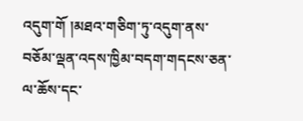འདུག་གོ །མཐའ་གཅིག་ཏུ་འདུག་ནས་བཅོམ་ལྡན་འདས་ཁྱིམ་བདག་གདངས་ཅན་ལ་ཆོས་དང་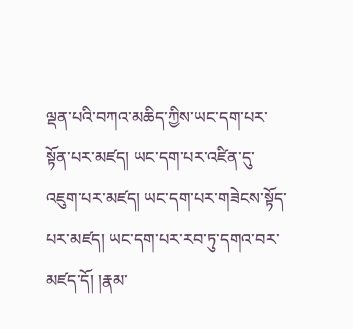ལྡན་པའི་བཀའ་མཆིད་ཀྱིས་ཡང་དག་པར་སྟོན་པར་མཛད། ཡང་དག་པར་འཛིན་དུ་འཇུག་པར་མཛད། ཡང་དག་པར་གཟེངས་སྟོད་པར་མཛད། ཡང་དག་པར་རབ་ཏུ་དགའ་བར་མཛད་དོ། །རྣམ་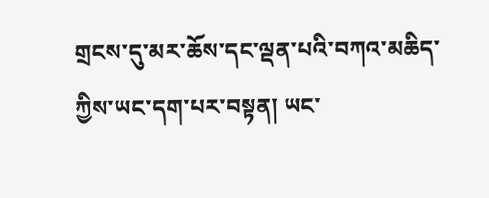གྲངས་དུ་མར་ཆོས་དང་ལྡན་པའི་བཀའ་མཆིད་ཀྱིས་ཡང་དག་པར་བསྟན། ཡང་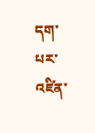དག་པར་འཛིན་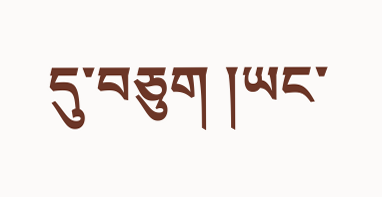དུ་བཅུག །ཡང་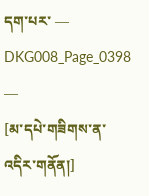དག་པར་ ― DKG008_Page_0398 ―
[མ་དཔེ་གཟིགས་ན་འདིར་གནོན།]